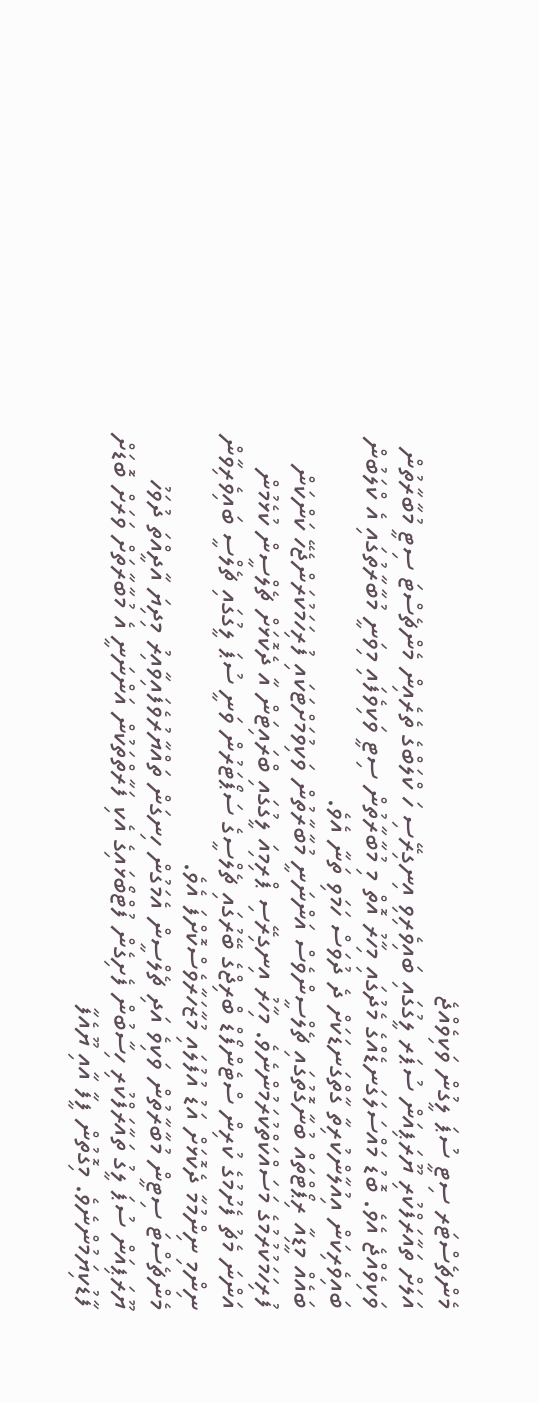މެންޗެސްޓަރ ސިޓީ ސުޕަ ލީގުން ވަކިވެއްޖެ
އަލަށް ތައާރަފްކުރި ޔޫރަޕިއަން ސުޕަރ ލީގުގައި ބައިވެރިވި އިނގިރޭސި ހަ ކްލަބްގެ ތެރެއިން މެންޗެސްޓަ ސިޓީ މުބާރާތުން ވަކިވެއްޖެ އެވެ. ބޮޑު މައްސަލަގަނޑެއްގެ މެދުގައި މިހާރު އޮތް މި މުބާރާތުން ސިޓީ ވަކިވެފައި މިވަނީ މުބާރާތުގައި އެ ކްލަބުން ބައިވެރިކަން އިއުލާންކުރިތާ ގާތްގަނޑަކަށް ދެ ދުވަސް ހަމަވި ތަނާ އެވެ.
ބައެއް މީޑިއާ ރިޕޯޓްތައް ބުނާގޮތުގައި ޗެލްސީންވެސް އަންނަނީ މުބާރާތުން ވަކިވުމަށްޓަކައި ފުރިހަމަކުރަންޖެހޭ ކަންކަން ފުރިހަމަކުރުމުގެ މަސައްކަތްކުރަމުންނެވެ. މިހާރު އިނގިރޭސި ޕްރިމިއަ ލީގުގައި ބްރައިޓަން އާ ދެކޮޅަށް ޗެލްސީން ކުޅެމުން އަންނަ މެޗު ފެށުމުގެ ކުރިން ސްޓެންފޯޑް ބްރިޖްގެ ބޭރުގައި ޗެލްސީގެ ސަޕޯޓަރުން ވަނީ ސުޕަ ލީގުގައި ޗެލްސީ ބައިވެރިވާން ނިންމި ނިންމުމާ ދެކޮޅަށް އަޑު އުފުލައި މުޒާހަރާވެސްކޮށްފަ އެވެ.
މެންޗެސްޓަ ސިޓީން މުބާރާތުން ވަކިވެ އަދި ޗެލްސީން އެމަގުން ހިނގަން ތައްޔާރުވެފައިވާއިރު މިދިޔަ އާދީއްތަ ދުވަހު ޔޫރަޕިއަން ސުޕަ ލީގު ތައާރަފްކުރި ހިސާބުން ފެށިގެން ފުޓްބޯޅައިގެ އެކި ފަރާތްތަކުން އަންނަނީ އެ މުބާރާތަށް ވަރަށް ބޮޑަށް ފާޑުކިޔަމުންނެވެ. މިގޮތުން ފީފާ އާއި ޔޫއެފާ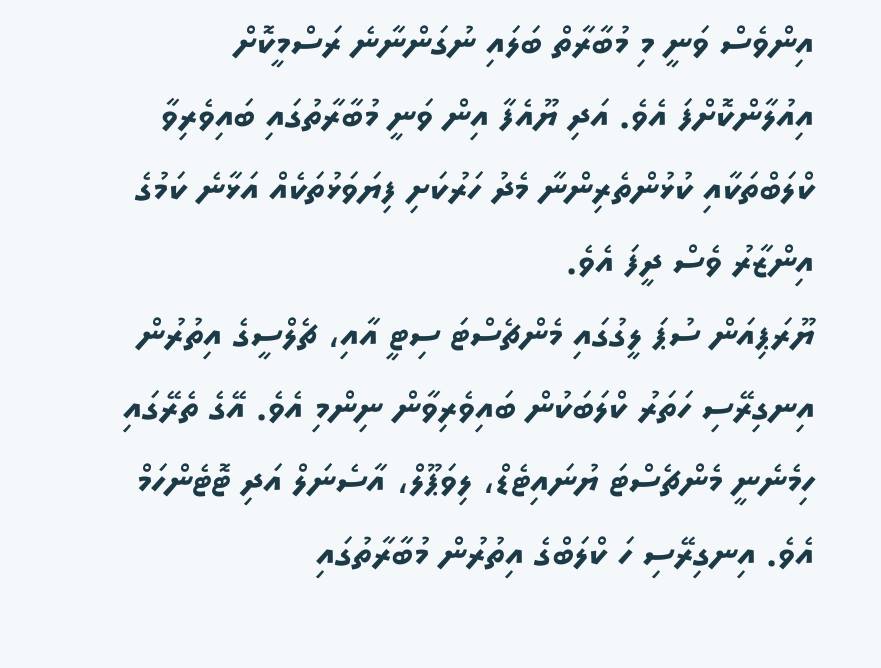އިންވެސް ވަނީ މި މުބާރާތް ބަލައި ނުގަންނާނެ ރަސްމީކޮށް އިއުލާންކޮށްފަ އެވެ. އަދި ޔޫއެފާ އިން ވަނީ މުބާރާތުގައި ބައިވެރިވާ ކްލަބްތަކާއި ކުޅުންތެރިންނާ މެދު ހަރުކަށި ފިޔަވަޅުތަކެއް އަޅާނެ ކަމުގެ އިންޒާރު ވެސް ދީފަ އެވެ.
ޔޫރަޕިއަން ސުޕަ ލީގުގައި މެންޗެސްޓަ ސިޓީ އާއި، ޗެލްސީގެ އިތުރުން އިނގިރޭސި ހަތަރު ކްލަބަކުން ބައިވެރިވާން ނިންމި އެވެ. އޭގެ ތެރޭގައި ހިމެނެނީ މެންޗެސްޓަ ޔުނައިޓެޑް، ލިވަޕޫލް، އާސެނަލް އަދި ޓޮޓެންހަމް އެވެ. އިނގިރޭސި ހަ ކްލަބްގެ އިތުރުން މުބާރާތުގައި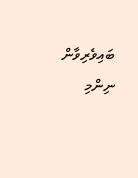ބައިވެރިވާން ނިންމި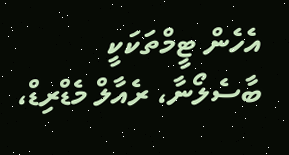އެހެން ޓީމްތަކަކީ ބާސެލޯނާ، ރެއާލް މެޑްރިޑް،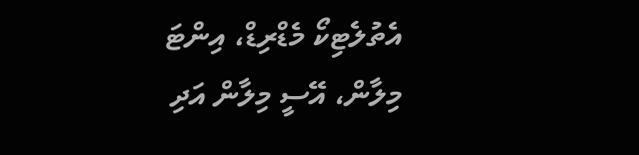އެތުލެޓިކޯ މެޑްރިޑް، އިންޓަ މިލާން، އޭސީ މިލާން އަދި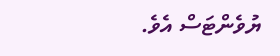ޔުވެންޓަސް އެވެ.